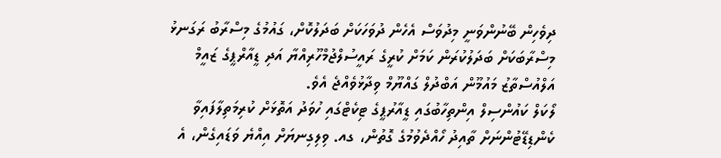ދިވެހިން ބޭނުންވަނީ މިދުވަސް އެހެން ދުވަހަކަށް ބަދަލުކޮށް، ގައުމުގެ މިސްރާބު ރަގަނޅު މިސްރާބަކަށް ބަދަލުކުރަން ކަމަށް ކުރީގެ ރައީސުލްޖުމްހޫރިއްޔާ އަދި ޑީއާރްޕީގެ ޒައީމް އަލްއުސްތާޒު މައުމޫން އަބްދުލް ގައްޔޫމް ވިދާޅުވެއްޖެ އެވެ.
ލޯކަލް ކައުންސިލް އިންތިހާބުގައި ޑީއާރުޕީގެ ޓިކެޓްގައި ހުވަދު އަތޮޅަށް ކުރިމަތިލާފައިވާ ކެންޑިޑޭޓުންނަށް ތާއިދު ހޯއްދެވުމުގެ ގޮތުން، ގއ. ވިލިގިނޔަށް އިއްޔެ ވަޑައިގެން، އެ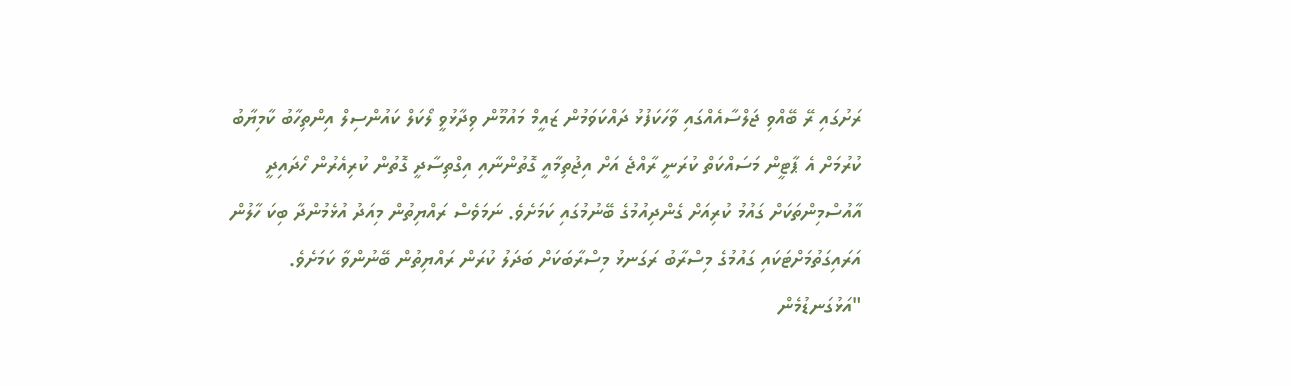ރަށުގައި ރޭ ބޭއްވި ޖަލްސާއެއްގައި ވާހަކަފުޅު ދައްކަވަމުން ޒައީމް މައުމޫން ވިދާޅުވީ ލޯކަލް ކައުންސިލް އިންތިހާބު ކާމިޔާބު ކުރުމަށް އެ ޕާޓީން މަސައްކަތް ކުރަނީ ރާއްޖެ އަށް އިޖުތިމާއީ ގޮތުންނާއި އިގްތިސާދީ ގޮތުން ކުރިއެރުން ހޯދައިދީ އާއުސްމިންތަކަށް ގައުމު ކުރިއަށް ގެންދިއުމުގެ ބޭނުމުގައި ކަމަށެވެ. ނަމަވެސް ރައްޔިތުން މިއަދު އުޅެމުންދާ ބިކަ ހާލުން އަރައިގަތުމަށްޓަކައި ގައުމުގެ މިސްރާބު ރަގަނޅު މިސްރާބަކަށް ބަދަލު ކުރަން ރައްޔިތުން ބޭނުންވާ ކަމަށެވެ.
"އަޅުގަނޑުމެން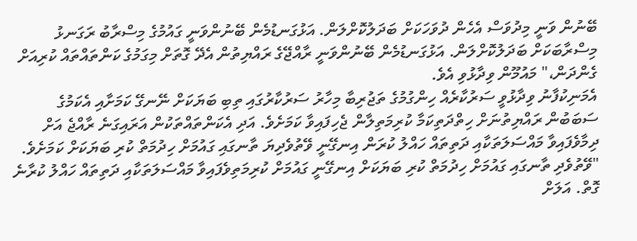ބޭނުން ވަނީ މިދުވަސް އެހެން ދުވަހަކަށް ބަދަލުކޮށްލަން. އަޅުގަނޑުމެން ބޭނުންވަނީ ގައުމުގެ މިސްރާބު ރަގަނޅު މިސްރާބަކަށް ބަދަލުކޮށްލަން. އަޅުގަނޑުމެން ބޭނުންވަނީ ރާއްޖޭގެ ރައްޔިތުން އެދޭ ގޮތަށް މިގަމުގެ ކަންތައްތައް ކުރިއަށް ގެންދަން،" މައުމޫން ވިދާޅުވި އެވެ.
އެމަނިކުފާނު ވިދާޅުވީ ސަރުކާރެއް ހިންގުމުގެ ތަޖުރިބާ މިހާރު ސަރުކާރުގައި ތިބި ބަޔަކަށް ނޭނގޭ ކަމަށާއި އެކަމުގެ ސަބަބުން ރައްޔިތުނަށް ހިތްދަތިކަމާ ކުރިމަތިލާން ޖެހިފައިވާ ކަމަށެވެ. އަދި އެކަންތައްތަކުން އަރައިގަނެ ރާއްޖެ އަށް ދިމާވެފައިވާ މައްސަލަތަކާއި ދަތިތައް ހައްލު ކުރަން އިނގޭނީ ވޭތުވެދިޔަ ތާނގައި ގައުމަށް ހިދުމަތް ކުރި ބަޔަކަށް ކަމަށެވެ.
"ވޭތުވެދި ތާނގައި ގައުމަށް ހިދުމަތް ކުރި ބަޔަކަށް އިނގޭނީ ގައުމަށް ކުރިމަތިވެފައިވާ މައްސަލަތަކާއި ދަތިތައް ހައްލު ކުރާނެ ގޮތް. އަލަށް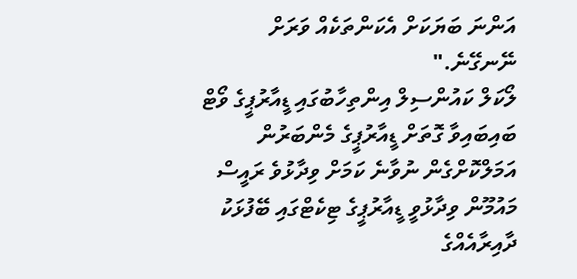އަންނަ ބަޔަކަށް އެކަންތަކެއް ވަރަށް ނޭނގޭނެ."
ލޯކަލް ކައުންސިލް އިންތިހާބުގައި ޑީއާރުޕީގެ ވޯޓް ބައިބައިވާ ގޮތަށް ޑީއާރުޕީގެ މެންބަރުން އަމަލްކޮށްގެން ނުވާނެ ކަމަށް ވިދާޅުވެ ރައީސް މައުމޫން ވިދާޅުވީ ޑީއާރުޕީގެ ޓިކެޓްގައި ބޭފުޅަކު ދާއިރާއެއްގެ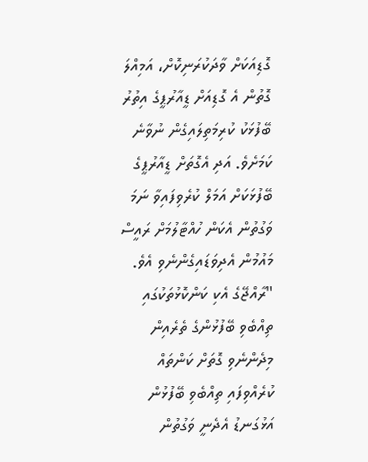ގޮޑިއަކަށް ވާދަކުރަނިކޮށް، އަމިއްލަ ގޮތުން އެ ގޮޑިއަށް ޑީއާރުޕީގެ އިތުރު ބޭފުޅަކު ކުރިމަތިލައިގެން ނުވާނެ ކަމަށެވެ. އަދި އެގޮތަށް ޑީއާރުޕީގެ ބޭފުޅަކަށް އަމަލް ކުރެވިފައިވާ ނަމަ ވަގުތުން އެކަން ހުއްޓާލުމަށް ރައީސް މައުމުން އެދިވަޑައިގެންނެވި އެވެ.
"ރާއްޖޭގެ އެކި ކަންކޮޅުތަކުގައި ތިއްބެވި ބޭފުޅުންގެ ތެރެއިން މިދެންނެވި ގޮތަށް ކަންތައް ކުރެއްވިފައި ތިއްބެވި ބޭފުޅުން އަޅުގަނޑު އެދެނީ ވަގުތުން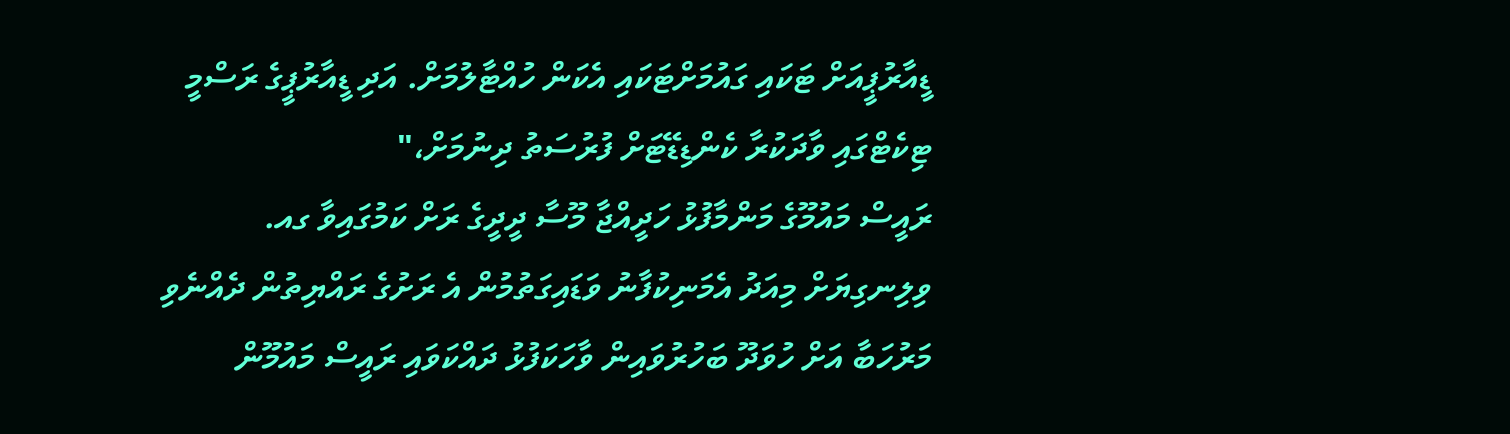ޑީއާރުޕީއަށް ޓަކައި ގައުމަށްޓަކައި އެކަން ހުއްޓާލުމަށް. އަދި ޑީއާރުޕީގެ ރަސްމީ ޓިކެޓްގައި ވާދަކުރާ ކެންޑިޑޭޓަށް ފުރުސަތު ދިނުމަށް،"
ރައީސް މައުމޫގެ މަންމާފުޅު ހަދީއްޖާ މޫސާ ދީދީގެ ރަށް ކަމުގައިވާ ގއ. ވިލިނގިޔަށް މިއަދު އެމަނިކުފާނު ވަޑައިގަތުމުން އެ ރަށުގެ ރައްޔިތުން ދެއްނެވި މަރުހަބާ އަށް ހުވަދޫ ބަހުރުވައިން ވާހަކަފުޅު ދައްކަވައި ރައީސް މައުމޫން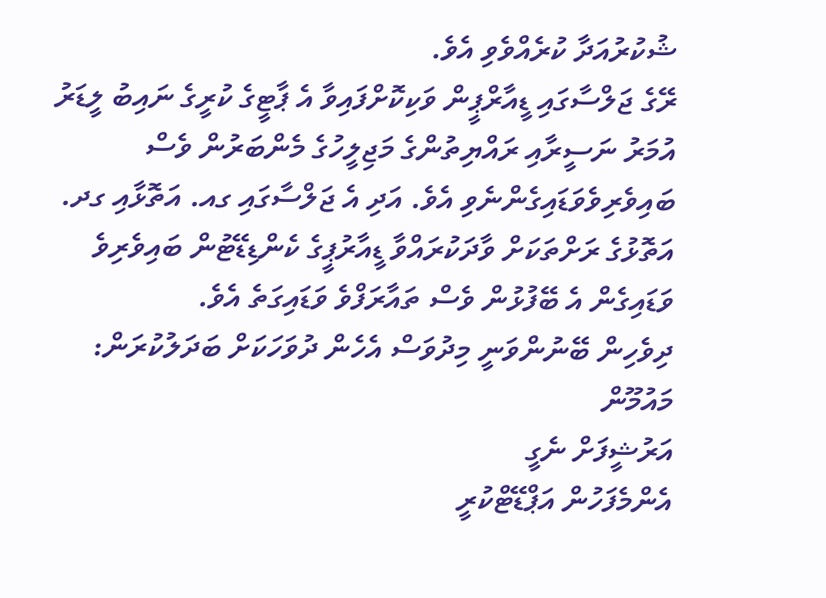ޝުކުރުއަދާ ކުރެއްވެވި އެވެ.
ރޭގެ ޖަލްސާގައި ޑީއާރްޕީން ވަކިކޮށްފައިވާ އެ ޕާޓީގެ ކުރީގެ ނައިބު ލީޑަރު އުމަރު ނަސީރާއި ރައްޔިތުންގެ މަޖިލީހުގެ މެންބަރުން ވެސް ބައިވެރިވެވަޑައިގެންނެވި އެވެ. އަދި އެ ޖަލްސާގައި ގއ. އަތޮޅާއި ގދ. އަތޮޅުގެ ރަށްތަކަށް ވާދަކުރައްވާ ޑީއާރުޕީގެ ކެންޑިޑޭޓުން ބައިވެރިވެ ވަޑައިގެން އެ ބޭފުޅުން ވެސް ތައާރަފްވެ ވަޑައިގަތެ އެވެ.
ދިވެހިން ބޭނުންވަނީ މިދުވަސް އެހެން ދުވަހަކަށް ބަދަލުކުރަން: މައުމޫން
އަރުޝީފަށް ނެގީ
އެންމެފަހުން އަޕްޑޭޓްކުރީ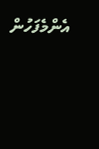އެންމެފަހުން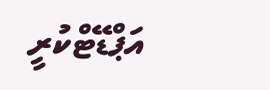އަޕްޑޭޓްކުރީ